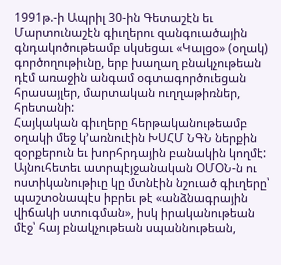1991թ.-ի Ապրիլ 30-ին Գետաշէն եւ Մարտունաշէն գիւղերու զանգուածային գնդակոծութեամբ սկսեցաւ «Կալցօ» (օղակ) գործողութիւնը, երբ խաղաղ բնակչութեան դէմ առաջին անգամ օգտագործուեցան հրասայլեր, մարտական ուղղաթիռներ, հրետանի:
Հայկական գիւղերը հերթականութեամբ օղակի մեջ կ’առնուէին ԽՍՀՄ ՆԳՆ ներքին զօրքերուն եւ խորհրդային բանակին կողմէ: Այնուհետեւ ատրպէյջանական ՕՄՕՆ-ն ու ոստիկանութիւը կը մտնէին նշուած գիւղերը՝ պաշտօնապէս իբրեւ թէ «անձնագրային վիճակի ստուգման», իսկ իրականութեան մէջ՝ հայ բնակչութեան սպաննութեան,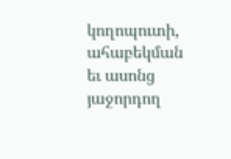կողոպուտի, ահաբեկման եւ ասոնց յաջորդող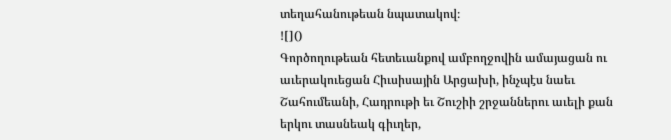տեղահանութեան նպատակով։
![]()
Գործողութեան հետեւանքով ամբողջովին ամայացան ու աւերակուեցան Հիւսիսային Արցախի, ինչպէս նաեւ Շահումեանի, Հադրութի եւ Շուշիի շրջաններու աւելի քան երկու տասնեակ գիւղեր,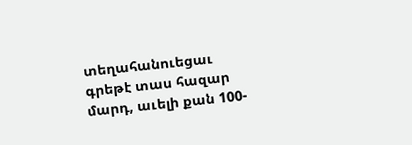տեղահանուեցաւ գրեթէ տաս հազար մարդ, աւելի քան 100-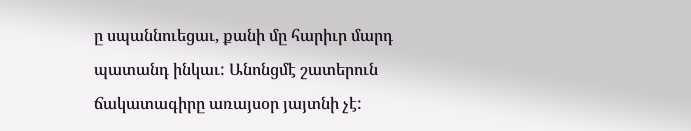ը սպաննուեցաւ, քանի մը հարիւր մարդ պատանդ ինկաւ: Անոնցմէ շատերուն ճակատագիրը առայսօր յայտնի չէ: